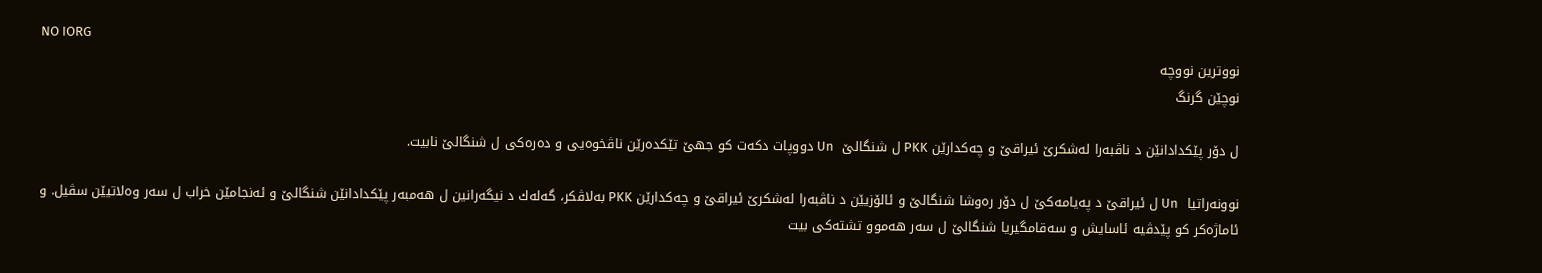NO IORG
نووترين نووچه
نوچێن گرنگ

ل دۆر پێكدادانێن د ناڤبه‌را له‌شكرێ ئیراقێ و چه‌كدارێن PKK ل شنگالێ  Un دووپات دكه‌ت كو جهێ تێكده‌رێن ناڤخوه‌یی و ده‌ره‌كی ل شنگالێ نابیت.

نوونه‌راتیا  Un ل ئیراقێ د په‌یامه‌كێ ل دۆر ره‌وشا شنگالێ و ئالۆزیێن د ناڤبه‌را له‌شكرێ ئیراقێ و چه‌كدارێن PKK به‌لاڤكر، گه‌له‌ك د نیگه‌رانین ل هه‌مبه‌ر پێكدادانێن شنگالێ و ئه‌نجامێن خراب ل سه‌ر وه‌لاتیێن سڤیل. و ئاماژه‌كر كو پێدڤیه‌ ئاسایش و سه‌قامگیریا شنگالێ ل سه‌ر هه‌موو تشته‌كی بیت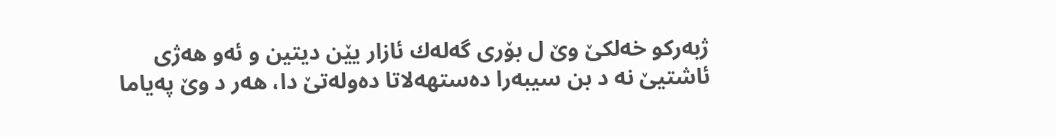ژبه‌ركو خه‌لكێ وێ ل بۆری گه‌له‌ك ئازار یێن دیتین و ئه‌و هه‌ژی ئاشتیێ نه‌ د بن سیبه‌را ده‌ستهه‌لاتا ده‌وله‌تێ دا، هه‌ر د وێ په‌یاما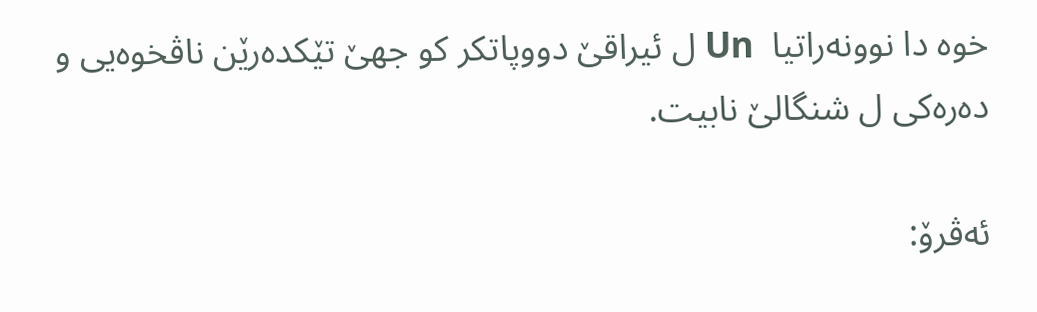خوه‌ دا نوونه‌راتیا  Un ل ئیراقێ دووپاتكر كو جهێ تێكده‌رێن ناڤخوه‌یی و ده‌ره‌كی ل شنگالێ نابیت.

ئه‌ڤرۆ: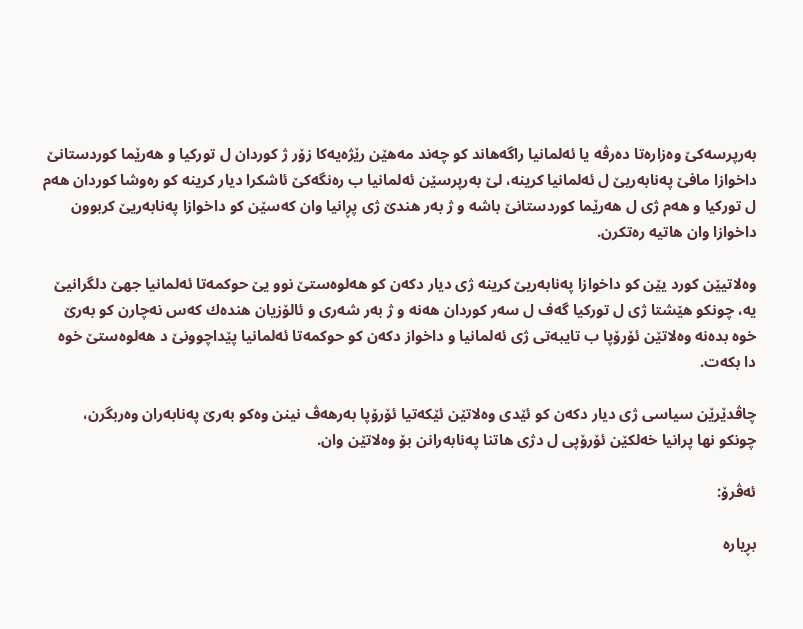به‌رپرسه‌كێ وه‌زاره‌تا ده‌رڤه‌ یا ئه‌لمانیا راگه‌هاند كو چه‌ند مه‌هێن رێژه‌یه‌كا زۆر ژ كوردان ل توركیا و هه‌رێما كوردستانێ داخوازا مافێ په‌نابه‌ریێ ل ئه‌لمانیا كرینه‌، لێ به‌رپرسێن ئه‌لمانیا ب ره‌نگه‌كێ ئاشكرا دیار كرینه‌ كو ره‌وشا كوردان هه‌م ل توركیا و هه‌م ژی ل هه‌رێما كوردستانێ باشه‌ و ژ به‌ر هندێ ژی پڕانیا وان كه‌سێن كو داخوازا په‌نابه‌ریێ كربوون داخوازا وان هاتیه‌ ره‌تكرن.

وه‌لاتیێن كورد یێن كو داخوازا په‌نابه‌ریێ كرینه‌ ژی دیار دكه‌ن كو هه‌لوه‌ستێ نوو یێ حوكمه‌تا ئه‌لمانیا جهێ دلگرانیێ یه‌، چونكو هێشتا ژی ل توركیا گه‌ف ل سه‌ر كوردان هه‌نه‌ و ژ به‌ر شه‌ری و ئالۆزیان هنده‌ك كه‌س نه‌چارن كو به‌رێ خوه‌ بده‌نه‌ وه‌لاتێن ئۆرۆپا ب تایبه‌تی ژی ئه‌لمانیا و داخواز دكه‌ن كو حوكمه‌تا ئه‌لمانیا پێداچوونێ د هه‌لوه‌ستێ خوه‌ دا بكه‌ت.

چاڤدێرێن سیاسی ژی دیار دكه‌ن كو ئێدی وه‌لاتێن ئێكه‌تیا ئۆرۆپا به‌رهه‌ڤ نینن وه‌كو به‌رێ په‌نابه‌ران وه‌ربگرن، چونكو نها پرانیا خه‌لكێن ئۆرۆپی ل دژی هاتنا په‌نابه‌رانن بۆ وه‌لاتێن وان.

ئه‌ڤرۆ:

بڕیاره‌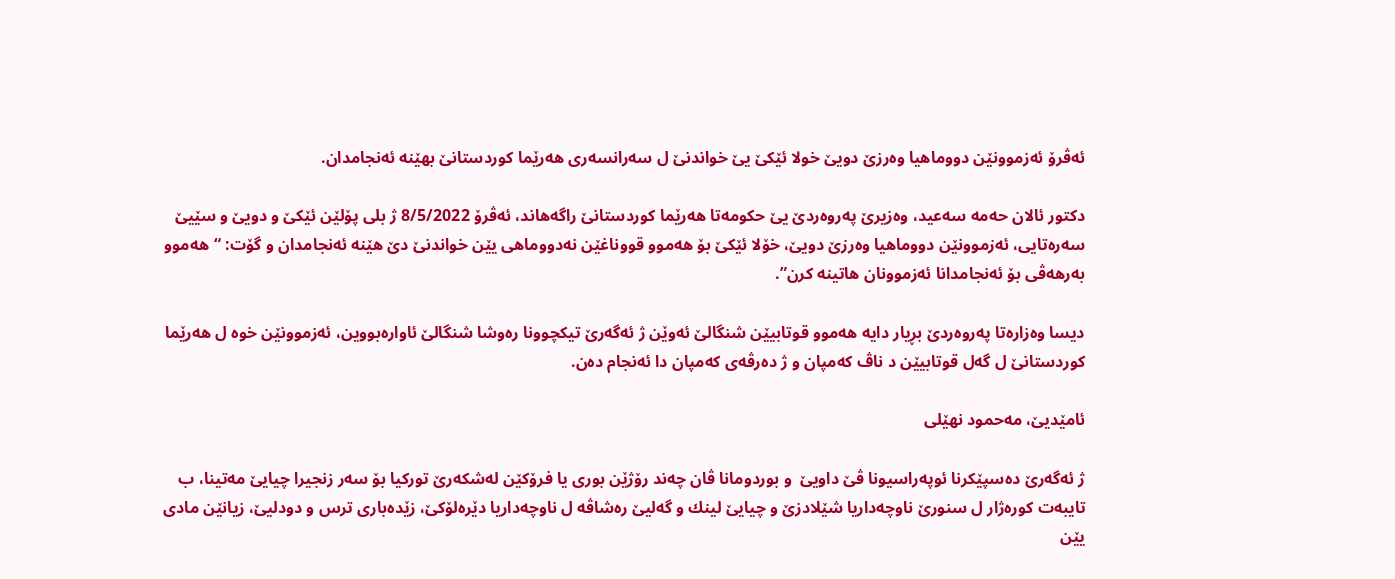ئه‌ڤرۆ ئه‌زموونێن دووماهیا وه‌رزێ‌ دویێ‌ خولا ئێكێ‌ یێ‌ خواندنێ‌ ل سه‌رانسه‌ری هه‌رێما كوردستانێ‌ بهێنه‌ ئه‌نجامدان.

دكتور ئالان حه‌مه‌ سه‌عید، وه‌زیرێ په‌روه‌ردێ یێ‌ حكومه‌تا هه‌رێما كوردستانێ راگه‌هاند، ئه‌ڤرۆ 8/5/2022 ژ بلی پۆلێن ئێكێ‌ و دویێ‌ و سێیێ‌ سه‌ره‌تایی، ئه‌زموونێن دووماهیا وه‌رزێ دویێ، خۆلا ئێكێ بۆ هه‌موو قووناغێن نه‌دووماهی یێن خواندنێ دێ‌ هێنه‌ ئه‌نجامدان و گۆت: “هه‌موو به‌رهه‌ڤی بۆ ئه‌نجامدانا ئه‌زموونان هاتینه‌ كرن”.

دیسا وه‌زاره‌تا په‌روه‌ردێ‌ بڕیار دایه‌ هه‌موو قوتابیێن شنگالێ‌ ئه‌وێن ژ ئه‌گه‌رێ‌ تیكچوونا ره‌وشا شنگالێ‌ ئاواره‌بووین، ئه‌زموونێن خوه‌ ل هه‌رێما كوردستانێ‌ ل گه‌ل قوتابیێن د ناڤ كه‌مپان و ژ ده‌رڤه‌ی كه‌مپان دا ئه‌نجام ده‌ن.

ئامێدیێ، مه‌حمود نهێلی

ژ ئه‌گه‌رێ ده‌سپێكرنا ئوپه‌راسیونا ڤێ داویێ  و بوردومانا ڤان چه‌ند رۆژێن بوری یا فرۆكێن له‌شكه‌رێ توركیا بۆ سه‌ر زنجیرا چیایێ مه‌تینا، ب تایبه‌ت كوره‌ژار ل سنورێ ناوچه‌داریا شێلادزێ و چیایێ لینك و گه‌لیێ ره‌شاڤه‌ ل ناوچه‌داریا دێره‌لۆكێ، زێده‌باری ترس و دودلیێ‌، زیانێن مادی یێن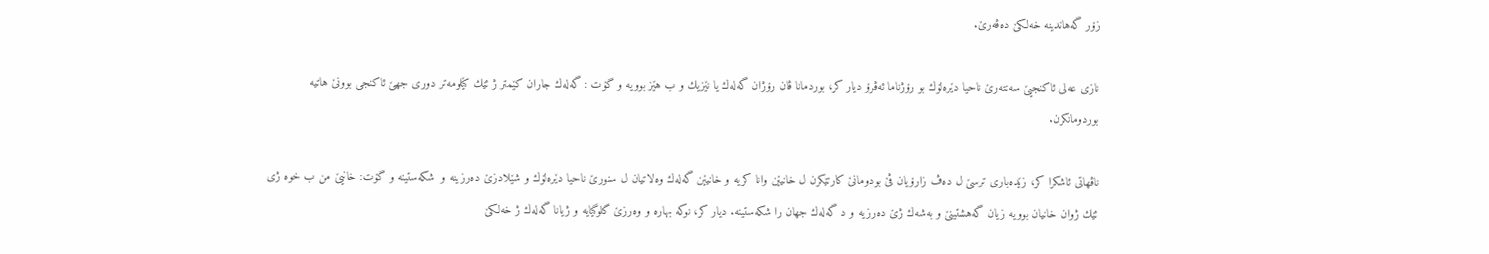زۆر گه‌هاندینه‌ خه‌لكێ ده‌ڤه‌رێ.

نازی عه‌لی ئاكنجیێ سه‌نته‌رێ ناحیا دێره‌لۆك بو رۆژناما ئه‌ڤرۆ دیار كر، بوردمانا ڤان رۆژان گه‌له‌ك یا نێزیك و ب هێز بوویه‌ و گۆت : گه‌له‌ك جاران كێمتر ژ ئێك كێلومه‌تر دوری جهێ ئاكنجی بوونێ هاتیه‌ بوردومانكرن.

ناڤهاتی ئاشكرا كر، زێده‌باری ترسێ ل ده‌ڤ زارۆیان ڤێ بودومانێ كارتێكرن ل خانیێن وانا كریه‌ و خانیێن گه‌له‌ك وه‌لاتیان ل سنورێ ناحیا دێره‌لۆك و شێلادزێ ده‌رزینه‌ و  شكه‌ستینه‌ و گۆت: خانیێ من ب خوه‌ ژی ئێك ژوان خانیان بوویه‌ زیان گه‌هشتینێ‌ و به‌شه‌ك ژێ ده‌رزیه‌ و د گه‌له‌ك جهان را شكه‌ستینه‌. دیار كر، نوكه‌ بهاره‌ و وه‌رزێ گلوگیایه‌ و ژیانا گه‌له‌ك ژ خه‌لكێ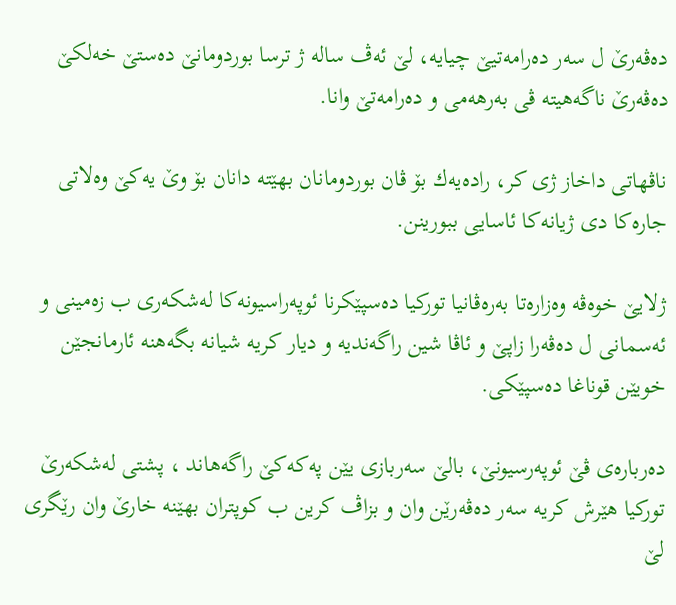ده‌ڤه‌رێ ل سه‌ر ده‌رامه‌تیێ چیایه‌، لێ ئه‌ڤ ساله‌ ژ ترسا بوردومانێ ده‌ستێ خه‌لكێ ده‌ڤه‌رێ ناگه‌هیته‌ ڤی به‌رهه‌می و ده‌رامه‌تێ وانا.

ناڤهاتی داخاز ژی كر، راده‌یه‌ك بۆ ڤان بوردومانان بهێته‌ دانان بۆ وێ یه‌كێ وه‌لاتی جاره‌كا دی ژیانه‌كا ئاسایی ببورینن.

ژلایێ خوه‌ڤه‌ وه‌زاره‌تا به‌ره‌ڤانیا توركیا ده‌سپێكرنا ئوپه‌راسیونه‌كا له‌شكه‌ری ب زه‌مینی و ئه‌سمانی ل ده‌ڤه‌را زاپێ و ئاڤا شین راگه‌ندیه‌ و دیار كریه‌ شیانه‌ بگه‌هنه‌ ئارمانجێن خویێن قوناغا ده‌سپێكی.

ده‌رباره‌ی ڤێ ئوپه‌رسیونێ، بالێ سه‌ربازی یێن په‌كه‌كێ راگه‌هاند ، پشتی له‌شكه‌رێ توركیا هێرش كریه‌ سه‌ر ده‌ڤه‌رێن وان و بزاڤ كرین ب كوپتران بهێنه‌ خارێ وان رێگری لێ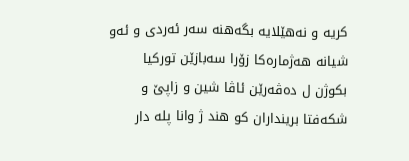كریه‌ و نه‌هێلایه‌ بگه‌هنه‌ سه‌ر ئه‌ردی و ئه‌و شیانه‌ هه‌ژماره‌كا زۆرا سه‌بازێن توركیا بكوژن ل ده‌ڤه‌رێن ئاڤا شین و زاپێ و شكه‌فتا برینداران كو هند ژ وانا پله‌ دار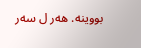بووینه‌. هه‌ر ل سه‌ر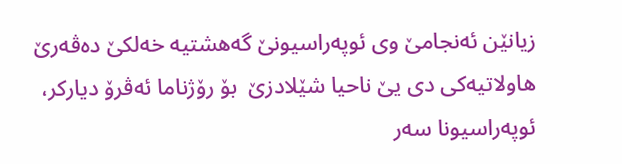زیانێن ئه‌نجامێ وی ئوپه‌راسیونێ گه‌هشتیه‌ خه‌لكێ ده‌ڤه‌رێ هاولاتیه‌كی دی یێ ناحیا شێلادزێ  بۆ رۆژناما ئه‌ڤرۆ دیاركر، ئوپه‌راسیونا سه‌ر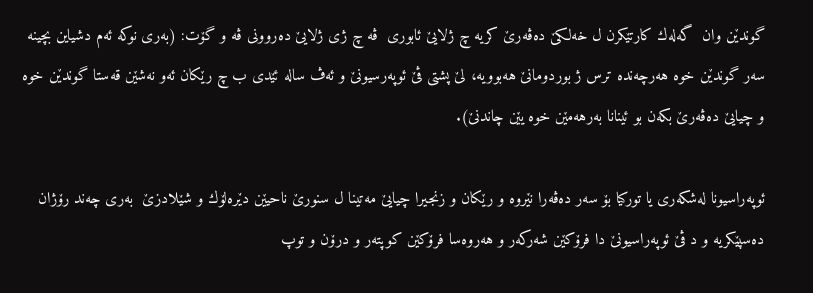گوندێن وان  گه‌له‌ك كارتێكرن ل خه‌لكێ ده‌ڤه‌رێ كریه‌ چ ژلایێ ئابوری  ڤه‌ چ ژی ژلایێ ده‌روونی ڤه‌ و گۆت: (به‌ری نوكه‌ ئه‌م دشیاین بچینه‌ سه‌ر گوندێن خوه‌ هه‌رچه‌نده‌ ترس ژ بوردومانێ هه‌بوویه‌، لێ پشتی ڤێ ئوپه‌رسیونێ و ئه‌ڤ ساله‌ ئێدی ب چ رێكان ئه‌و نه‌شێن قه‌ستا گوندێن خوه‌ و چیایێ ده‌ڤه‌رێ بكه‌ن بو ئینانا به‌رهه‌مێن خوه‌ یێن چاندنێ).

ئوپه‌راسیونا له‌شكه‌ری یا توركیا بۆ سه‌ر ده‌ڤه‌را نێروه‌ و رێكان و زنجیرا چیایێ مه‌تینا ل سنورێ ناحیێن دێره‌لۆك و شێلادزێ  به‌ری چه‌ند رۆژان ده‌سپێكریه‌ و د ڤێ ئوپه‌راسیونێ دا فرۆكێن شه‌ركه‌ر و هه‌روه‌سا فرۆكێن كوپته‌ر و درۆن و توپ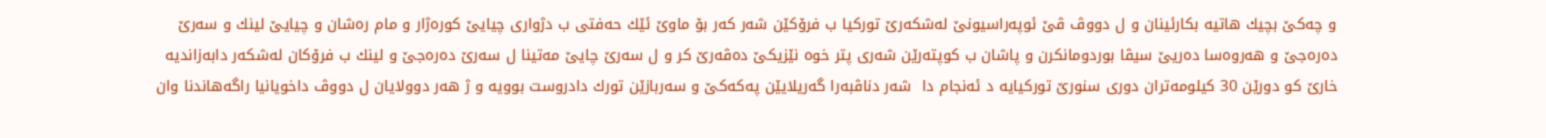و چه‌كێ بچیك هاتیه‌ بكارئینان و ل دووڤ ڤێ ئوپه‌راسیونێ له‌شكه‌رێ توركیا ب فرۆكێن شه‌ر كه‌ر بۆ ماوێ ئێك حه‌فتی ب دژواری چیایێ كوره‌ژار و مام ره‌شان و چیایێ لینك و سه‌رێ ده‌ره‌جێ و هه‌روه‌سا ده‌ریێ سیڤا بوردومانكرن و پاشان ب كوپته‌رێن شه‌ری پتر خوه‌ نێزیكێ ده‌ڤه‌رێ كر و ل سه‌رێ چایێ مه‌تینا ل سه‌رێ ده‌ره‌جێ و لینك ب فرۆكان له‌شكه‌ر دابه‌زاندیه‌ خارێ كو دورێن 30 كیلومه‌تران دوری سنورێ توركیایه‌ د ئه‌نجام دا  شه‌ر دناڤبه‌را گه‌ریلایێن په‌كه‌كێ و سه‌ربازێن تورك دادروست بوویه‌ و ژ هه‌ر دوولایان ل دووڤ داخویانیا راگه‌هاندنا وان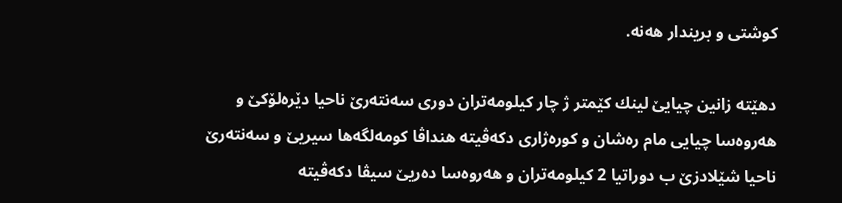كوشتی و بریندار هه‌نه‌.

دهێته‌ زانین چیایێ لینك كێمتر ژ چار كیلومه‌تران دوری سه‌نته‌رێ ناحیا دێره‌لۆكێ و هه‌روه‌سا چیایی مام ره‌شان و كوره‌ژاری دكه‌ڤیته‌ هنداڤا كومه‌لگه‌ها سیریێ و سه‌نته‌رێ ناحیا شێلادزێ ب دوراتیا 2 كیلومه‌تران و هه‌روه‌سا ده‌ریێ سیڤا دكه‌ڤیته‌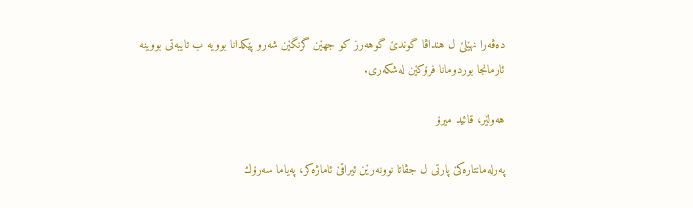ده‌ڤه‌را نهێلێ ل هنداڤا گوندێ گوهه‌رز كو جهێن گرنگێن شه‌رو پێكدانا بوویه‌ ب تایبه‌تی بووینه‌ ئارمانجا بوردومانا فرۆكێن له‌شكه‌ری.

هه‌ولێر، قائید میرۆ

په‌رله‌مانتاره‌كێ پارتی ل جڤاتا نوونه‌رێن ئیراقێ ئاماژه‌كر، په‌یاما سه‌رۆك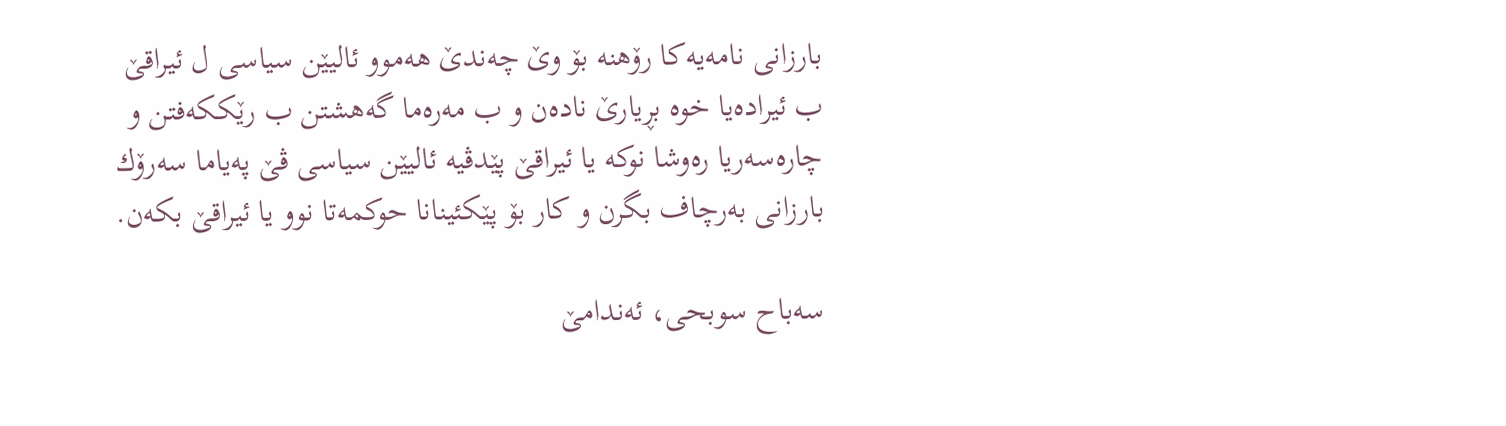بارزانی نامه‌یه‌كا رۆهنه‌ بۆ وێ چه‌ندێ هه‌موو ئالیێن سیاسی ل ئیراقێ ب ئیراده‌یا خوه‌ بڕیارێ ناده‌ن و ب مه‌ره‌ما گه‌هشتن ب رێككه‌فتن و چاره‌سه‌ریا ره‌وشا نوكه‌ یا ئیراقێ پێدڤیه‌ ئالیێن سیاسی ڤێ په‌یاما سه‌رۆك بارزانی به‌رچاف بگرن و كار بۆ پێكئینانا حوكمه‌تا نوو یا ئیراقێ بكه‌ن.

سه‌باح سوبحی، ئه‌ندامێ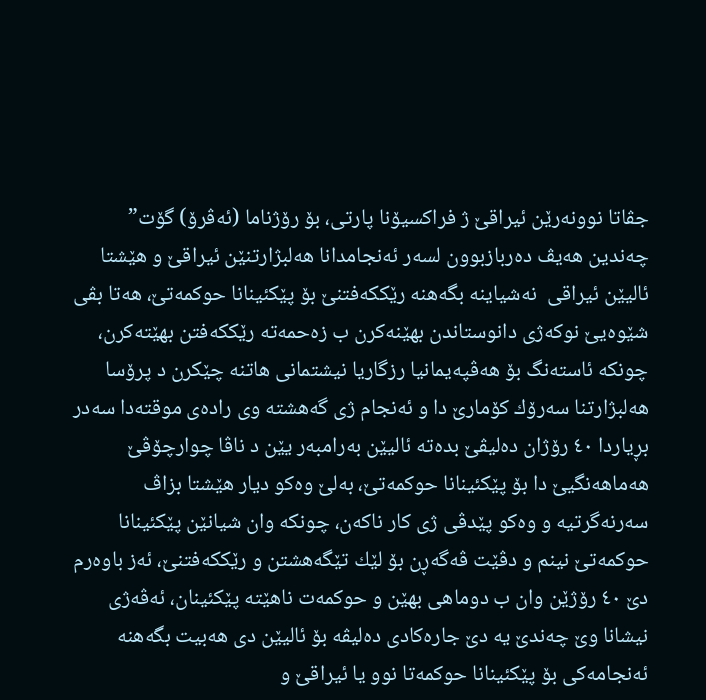جڤاتا نوونه‌رێن ئیراقێ ژ فراكسیۆنا پارتی، بۆ رۆژناما (ئه‌ڤرۆ) گۆت” چه‌ندین هه‌یڤ ده‌ربازبوون لسه‌ر ئه‌نجامدانا هه‌لبژارتنێن ئیراقێ و هێشتا ئالیێن ئیراقی  نه‌شیاینه‌ بگه‌هنه‌ رێككه‌فتنێ بۆ پێكئینانا حوكمه‌تێ، هه‌تا بڤی شێوه‌یێ نوكه‌ژی دانوستاندن بهێنه‌كرن ب زه‌حمه‌ته‌ رێككه‌فتن بهێته‌كرن، چونكه‌ ئاسته‌نگ بۆ هه‌ڤپه‌یمانیا رزگاریا نیشتمانی هاتنه‌ چێكرن د پرۆسا هه‌لبژارتنا سه‌رۆك كۆمارێ دا و ئه‌نجام ژی گه‌هشته‌ وی راده‌ی موقته‌دا سه‌در بڕیاردا ٤٠ رۆژان ده‌لیڤێ بده‌ته‌ ئالیێن به‌رامبه‌ر یێن د ناڤا چوارچۆڤێ هه‌ماهه‌نگیێ دا بۆ پێكئینانا حوكمه‌تێ، به‌لێ وه‌كو دیار هێشتا بزاڤ سه‌رنه‌گرتیه‌ و وه‌كو پێدڤی ژی كار ناكه‌ن، چونكه‌ وان شیانێن پێكئینانا حوكمه‌تێ نینم و دڤێت ڤه‌گه‌ڕن بۆ لێك تێگه‌هشتن و رێككه‌فتنێ، ئه‌ز باوه‌رم دێ ٤٠ رۆژێن وان ب دوماهی بهێن و حوكمه‌ت ناهێته‌ پێكئینان، ئه‌ڤه‌ژی نیشانا وێ چه‌ندێ یه‌ دێ جاره‌كادی ده‌لیڤه‌ بۆ ئالیێن دی هه‌بیت بگه‌هنه‌ ئه‌نجامه‌كی بۆ پێكئینانا حوكمه‌تا نوو یا ئیراقێ و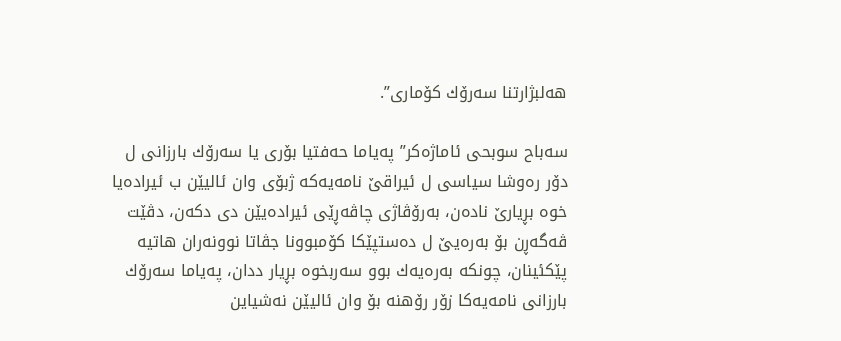هه‌لبژارتنا سه‌رۆك كۆماری”.

سه‌باح سوبحی ئاماژه‌كر” په‌یاما حه‌فتیا بۆری یا سه‌رۆك بارزانی ل دۆر ره‌وشا سیاسی ل ئیراقێ نامه‌یه‌كه‌ ژبۆی وان ئالیێن ب ئیراده‌یا خوه‌ بڕیارێ ناده‌ن، به‌رۆڤاژی چاڤه‌ڕێی ئیراده‌یێن دی دكه‌ن، دڤێت ڤه‌گه‌ڕن بۆ به‌ره‌یێ ل ده‌ستپێكا كۆمبوونا جڤاتا نوونه‌ران هاتیه‌ پێكئینان، چونكه‌ به‌ره‌یه‌ك بوو سه‌ربخوه‌ بڕیار ددان، په‌یاما سه‌رۆك بارزانی نامه‌یه‌كا زۆر رۆهنه‌ بۆ وان ئالیێن نه‌شیاین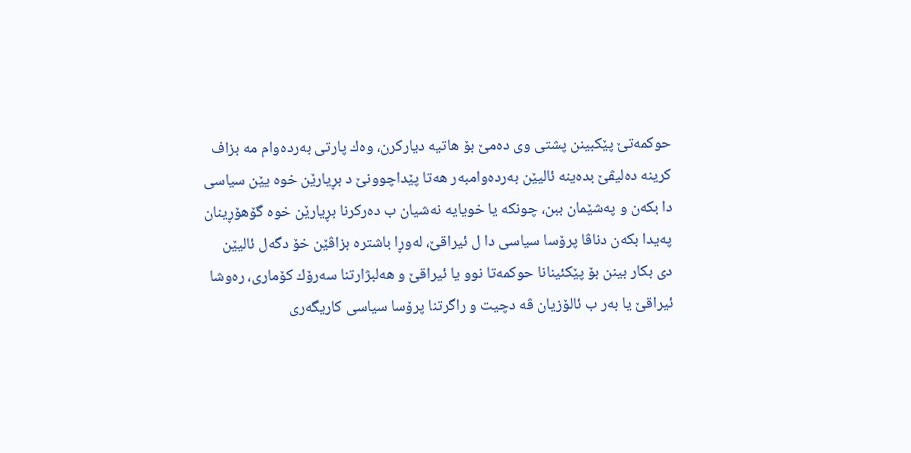حوكمه‌تێ پێكبینن پشتی وی ده‌مێ بۆ هاتیه‌ دیاركرن، وه‌ك پارتی به‌رده‌وام مه‌ بزاف كرینه‌ ده‌لیڤێ بده‌ینه‌ ئالیێن به‌رده‌وامبه‌ر هه‌تا پێداچوونێ د بڕیارێن خوه‌ یێن سیاسی دا بكه‌ن و په‌شێمان ببن، چونكه‌ یا خویایه‌ نه‌شیان ب ده‌ركرنا بڕیارێن خوه‌ گۆهۆڕینان په‌یدا بكه‌ن دناڤا پرۆسا سیاسی دا ل ئیراقێ، له‌وڕا باشتره‌ بزاڤێن خۆ دگه‌ل ئالیێن دی بكار بینن بۆ پێكئینانا حوكمه‌تا نوو یا ئیراقێ و هه‌لبژارتنا سه‌رۆك كۆماری، ره‌وشا ئیراقێ یا به‌ر ب ئالۆزیان ڤه‌ دچیت و راگرتنا پرۆسا سیاسی كاریگه‌ری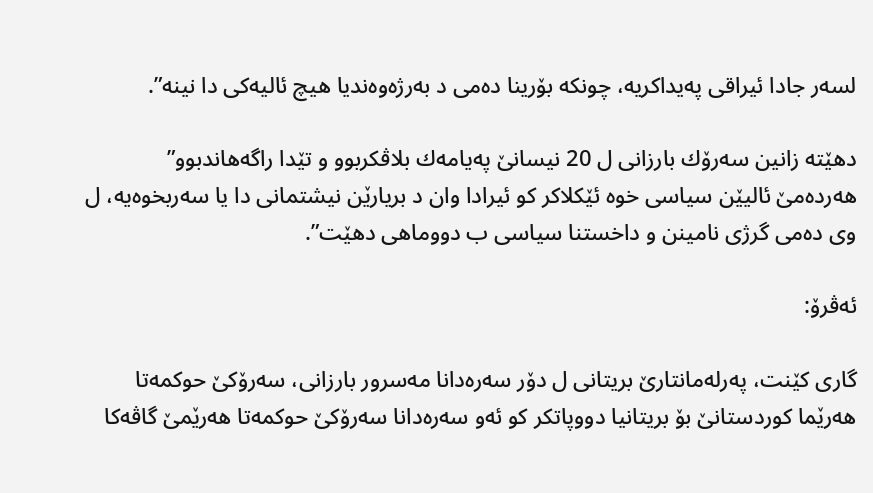لسه‌ر جادا ئیراقی په‌یداكریه‌، چونكه‌ بۆرینا ده‌می د به‌رژه‌وه‌ندیا هیچ ئالیه‌كی دا نینه‌”.

دهێته‌ زانین سه‌رۆك بارزانی ل 20 نیسانێ په‌یامه‌ك بلاڤكربوو و تێدا راگه‌هاندبوو” هه‌رده‌مێ ئالیێن سیاسی خوه‌ ئێكلاكر كو ئیرادا وان د بریارێن نیشتمانی دا یا سه‌ربخوه‌یه‌، ل وی ده‌می گرژی نامینن و داخستنا سیاسی ب دووماهی دهێت”.

ئه‌ڤرۆ:

گاری كێنت، په‌رله‌مانتارێ بریتانی ل دۆر سه‌ره‌دانا مه‌سرور بارزانی، سه‌رۆكێ حوكمه‌تا هه‌رێما كوردستانێ بۆ بریتانیا دووپاتكر كو ئه‌و سه‌ره‌دانا سه‌رۆكێ حوكمه‌تا هه‌رێمێ گاڤه‌كا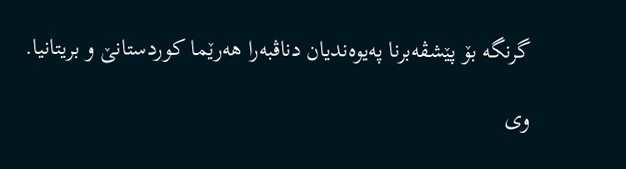گرنگه‌ بۆ پێشڤه‌برنا په‌یوه‌ندیان دناڤبه‌را هه‌رێما كوردستانێ و بریتانیا.

وی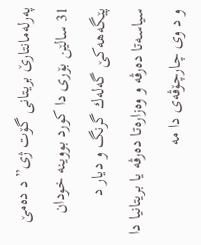په‌رله‌مانتارێ بریتانی گۆت ژی” د ده‌مێ 31 سالێن بۆری دا كورد بووینه‌ خودان پێگه‌هه‌كێ گه‌له‌ك گرنگ و دیار د سیاسه‌تا ده‌رڤه‌ و وه‌زاره‌تا ده‌رڤه‌ یا بریتانیا دا و د وی چارچۆڤه‌ی دا مه‌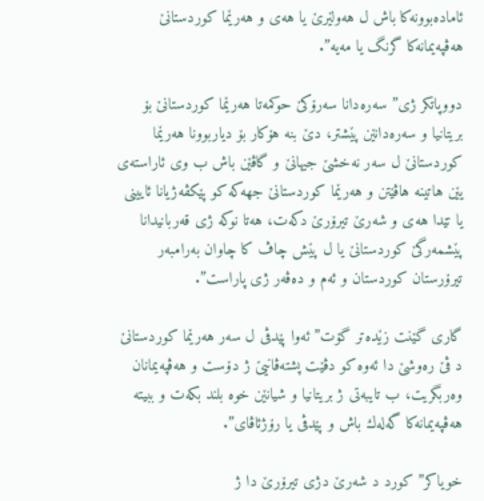ئاماده‌بوونه‌كا باش ل هه‌ولێرێ یا هه‌ی و هه‌رێما كوردستانێ هه‌ڤپه‌یمانه‌كا گرنگ یا مه‌یه‌”.

دووپاتكر ژی” سه‌ره‌دانا سه‌رۆكێ حوكمه‌تا هه‌رێما كوردستانێ بۆ بریتانیا و سه‌ره‌دانێن پێشتر، دێ بنه‌ هۆكار بۆ دیاربوونا هه‌رێما كوردستانێ ل سه‌ر نه‌خشێ جیهانێ و گاڤێن باش ب وی ئاراسته‌ی یێن هاتینه‌ هاڤێتن و هه‌رێما كوردستانێ جهه‌كه‌ كو پێكڤه‌ژیانا ئایینی یا تێدا هه‌ی و شه‌رێ تیرۆرێ دكه‌ت، هه‌تا نوكه‌ ژی قه‌ربانیدانا پێشمه‌رگێ كوردستانێ یا ل پێش چاڤ كا چاوان به‌رامبه‌ر تیرۆرستان كوردستان و ئه‌م و ده‌ڤه‌ر ژی پاراست”.

گاری گێنت زێده‌تر گۆت” ئه‌وا پێدڤی ل سه‌ر هه‌رێما كوردستانێ د ڤێ ره‌وشێ دا ئه‌وه‌ كو دڤێت پشته‌ڤانیێ ژ دۆست و هه‌ڤپه‌یمانان وه‌ربگریت، ب تایبه‌تی ژ بریتانیا و شیانێن خوه‌ بلند بكه‌ت و ببیته‌ هه‌ڤپه‌یمانه‌كا گه‌له‌ك باش و پێدڤی یا رۆژئاڤای”.

خویاكر” كورد د شه‌رێ دژی تیرۆرێ دا ژ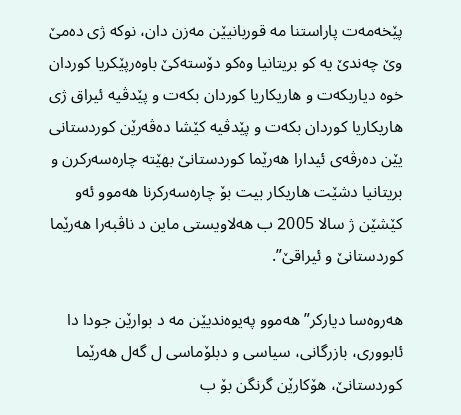پێخه‌مه‌ت پاراستنا مه‌ قوربانیێن مه‌زن دان، نوكه‌ ژی ده‌مێ وێ چه‌ندێ یه‌ كو بریتانیا وه‌كو دۆسته‌كێ باوه‌رپێكریا كوردان خوه‌ دیاربكه‌ت و هاریكاریا كوردان بكه‌ت و پێدڤیه‌ ئیراق ژی هاریكاریا كوردان بكه‌ت و پێدڤیه‌ كێشا ده‌ڤه‌رێن كوردستانی یێن ده‌رڤه‌ی ئیدارا هه‌رێما كوردستانێ بهێته‌ چاره‌سه‌ركرن و بریتانیا دشێت هاریكار بیت بۆ چاره‌سه‌ركرنا هه‌موو ئه‌و كێشێن ژ سالا 2005 ب هه‌لاویستی ماین د ناڤبه‌را هه‌رێما كوردستانێ و ئیراقێ”.

هه‌روه‌سا دیاركر” هه‌موو په‌یوه‌ندیێن مه‌ د بوارێن جودا دا ئابووری، بازرگانی، سیاسی و دبلۆماسی ل گه‌ل هه‌رێما كوردستانێ، هۆكارێن گرنگن بۆ ب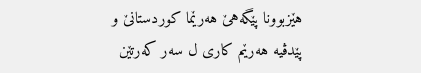هێزبوونا پێگه‌هێ هه‌رێما كوردستانێ و پێدڤیه‌ هه‌رێم كاری ل سه‌ر كه‌رتێن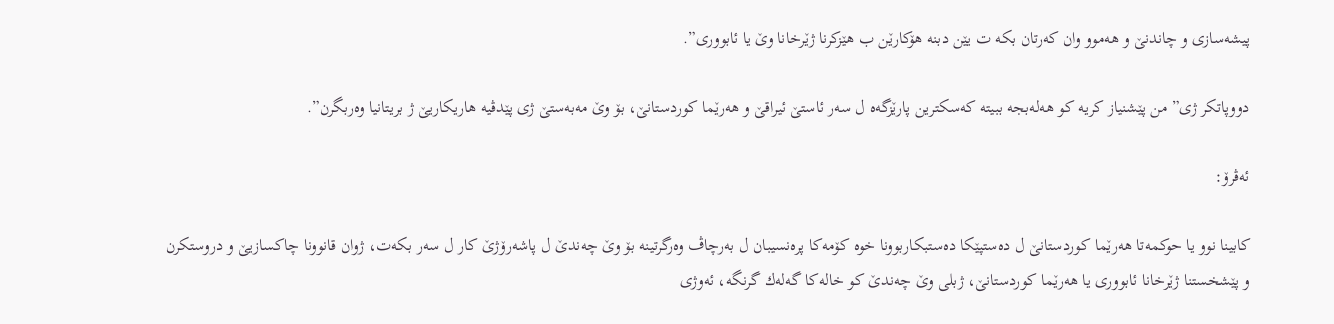پیشه‌سازی و چاندنێ و هه‌موو وان كه‌رتان بكه‌ ت یێن دبنه‌ هۆكارێن ب هێزكرنا ژێرخانا وێ یا ئابووری”.

دووپاتكر ژی” من پێشنیاز كریه‌ كو هه‌له‌بجه‌ ببیته‌ كه‌سكترین پارێزگه‌ه ل سه‌ر ئاستێ ئیراقێ و هه‌رێما كوردستانێ، بۆ وێ مه‌به‌ستێ ژی پێدڤیه‌ هاریكاریێ ژ بریتانیا وه‌ربگرن”.

ئه‌ڤرۆ:

كابینا نوو یا حوكمه‌تا هه‌رێما كوردستانێ ل ده‌ستپێكا ده‌ستبكاربوونا خوه‌ كۆمه‌كا پره‌نسیبان ل به‌رچاڤ وه‌رگرتینه‌ بۆ وێ چه‌ندێ ل پاشه‌رۆژێ كار ل سه‌ر بكه‌ت، ژوان قانوونا چاكسازیێ و دروستكرن و پێشخستنا ژێرخانا ئابووری یا هه‌رێما كوردستانێ، ژبلی وێ چه‌ندێ كو خاله‌كا گه‌له‌ك گرنگه‌، ئه‌وژی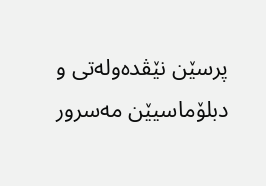پرسێن نێڤده‌وله‌تی و دبلۆماسیێن مه‌سرور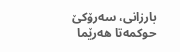بارزانی، سه‌رۆكێ حوكمه‌تا هه‌رێما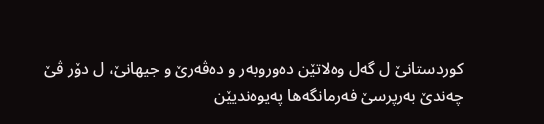كوردستانێ ل گه‌ل وه‌لاتێن ده‌وروبه‌ر و ده‌ڤه‌رێ و جیهانێ، ل دۆر ڤێ چه‌ندێ به‌رپرسێ فه‌رمانگه‌ها په‌یوه‌ندیێن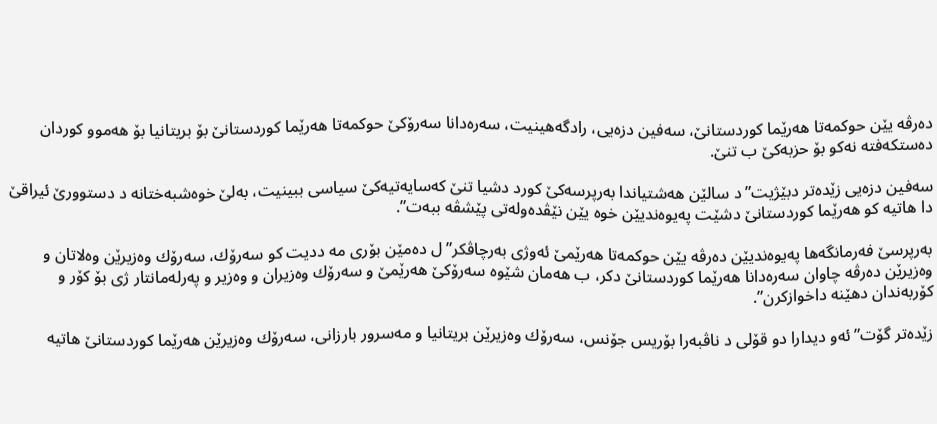ده‌رڤه‌ یێن حوكمه‌تا هه‌رێما كوردستانێ، سه‌فین دزه‌یی، رادگه‌هینیت، سه‌ره‌دانا سه‌رۆكێ حوكمه‌تا هه‌رێما كوردستانێ بۆ بریتانیا بۆ هه‌موو كوردان ده‌ستكه‌فته‌ نه‌كو بۆ حزبه‌كێ ب تنێ.

سه‌فین دزه‌یی زێده‌تر دبێژیت” د سالێن هه‌شتیاندا به‌رپرسه‌كێ كورد دشیا تنێ كه‌سایه‌تیه‌كێ سیاسی ببینیت، به‌لێ خوه‌شبه‌ختانه‌ د دستوورێ ئیراقێ دا هاتیه‌ كو هه‌رێما كوردستانێ دشێت په‌یوه‌ندیێن خوه‌ یێن نێڤده‌وله‌تی پێشڤه‌ ببه‌ت”.

به‌رپرسێ فه‌رمانگه‌ها په‌یوه‌ندیێن ده‌رڤه‌ یێن حوكمه‌تا هه‌رێمێ ئه‌وژی به‌رچاڤكر” ل ده‌مێن بۆری مه‌ ددیت كو سه‌رۆك، سه‌رۆك وه‌زیرێن وه‌لاتان و وه‌زیرێن ده‌رڤه‌ چاوان سه‌ره‌دانا هه‌رێما كوردستانێ دكر، ب هه‌مان شێوه‌ سه‌رۆكێ هه‌رێمێ و سه‌رۆك وه‌زیران و وه‌زیر و په‌رله‌مانتار ژی بۆ كۆر و كۆربه‌ندان دهێنه‌ داخوازكرن”.

زێده‌تر گۆت” ئه‌و دیدارا دو قۆلی د ناڤبه‌را بۆریس جۆنس، سه‌رۆك وه‌زیرێن بریتانیا و مه‌سرور بارزانی، سه‌رۆك وه‌زیرێن هه‌رێما كوردستانێ هاتیه‌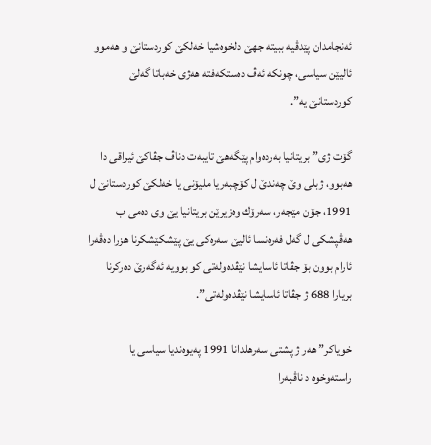ئه‌نجامدان پێدڤیه‌ ببیته‌ جهێ دلخوه‌شیا خه‌لكێ كوردستانێ و هه‌موو ئالیێن سیاسی، چونكه‌ ئه‌ڤ ده‌ستكه‌فته‌ هه‌ژی خه‌باتا گه‌لێ كوردستانێ یه‌”.

گۆت ژی” بریتانیا به‌رده‌وام پێگه‌هێ تایبه‌ت دناڤ جڤاكێ ئیراقی دا هه‌بوو، ژبلی وێ چه‌ندێ ل كۆچبه‌ریا ملیۆنی یا خه‌لكێ كوردستانێ ل 1991، جۆن مێجه‌ر، سه‌رۆك وه‌زیرێن بریتانیا یێ وی ده‌می ب هه‌ڤپشكی ل گه‌ل فه‌ره‌نسا ئالیێ سه‌ره‌كی یێ پێشكێشكرنا هزرا ده‌ڤه‌را ئارام بوون بۆ جڤاتا ئاسایشا نێڤده‌وله‌تی كو بوویه‌ ئه‌گه‌رێ ده‌ركرنا بریارا 688 ژ جڤاتا ئاسایشا نێڤده‌وله‌تی”.

خویاكر” هه‌ر ژ پشتی سه‌رهلدانا 1991 په‌یوه‌ندیا سیاسی یا  راسته‌وخوه‌ د ناڤبه‌را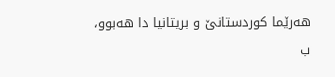هه‌رێما كوردستانێ و بریتانیا دا هه‌بوو، ب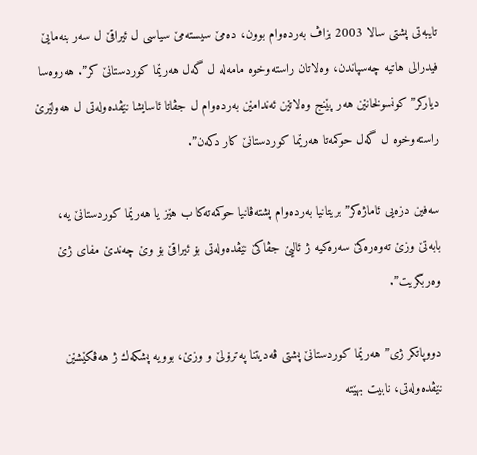تایبه‌تی پشتی سالا 2003 بزاڤ به‌رده‌وام بوون، ده‌مێ سیسته‌مێ سیاسی ل ئیراقێ ل سه‌ر بنه‌مایێ فیدرالی هاتیه‌ چه‌سپاندن، وه‌لاتان راسته‌وخوه‌ مامه‌له‌ ل گه‌ل هه‌رێما كوردستانێ كر”. هه‌روه‌سا دیاركر” كونسولخانێن هه‌ر پێنج وه‌لاتێن ئه‌ندامێن به‌رده‌وام ل جڤاتا ئاسایشا نێڤده‌وله‌تی ل هه‌ولێرێ راسته‌وخوه‌ ل گه‌ل حوكمه‌تا هه‌رێما كوردستانێ كار دكه‌ن”.

سه‌فین دزه‌یی ئاماژه‌كر” بریتانیا به‌رده‌وام پشته‌ڤانیا حوكمه‌ته‌كا ب هێز یا هه‌رێما كوردستانێ یه‌، بابه‌تێ وزێ ته‌وه‌ره‌كێ سه‌ره‌كیه‌ ژ ئالیێ جڤاكێ نێڤده‌وله‌تی بۆ ئیراقێ بۆ وێ چه‌ندێ مفای ژێ وه‌ربگریت”.

دووپاتكر ژی” هه‌رێما كوردستانێ پشتی ڤه‌دیتنا په‌ترۆلێ و وزێ، بوویه‌ پشكه‌ك ژ هه‌ڤكێشێن نێڤده‌وله‌تی، نابیت بهێته‌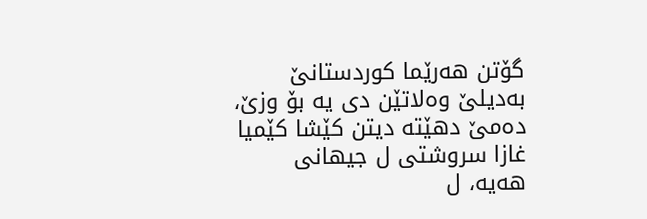گۆتن هه‌رێما كوردستانێ به‌دیلێ وه‌لاتێن دی یه‌ بۆ وزێ، ده‌مێ دهێته‌ دیتن كێشا كێمیا غازا سروشتی ل جیهانی هه‌یه‌، ل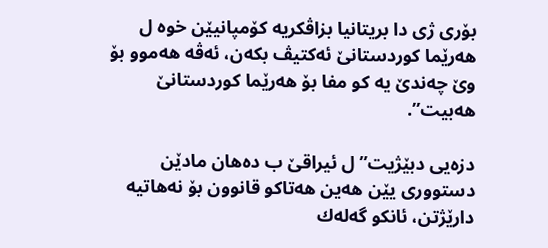بۆری ژی دا بریتانیا بزاڤكریه‌ كۆمپانیێن خوه‌ ل هه‌رێما كوردستانێ ئه‌كتیڤ بكه‌ن، ئه‌ڤه‌ هه‌موو بۆ وێ چه‌ندێ یه‌ كو مفا بۆ هه‌رێما كوردستانێ هه‌بیت”.

دزه‌یی دبێژیت” ل ئیراقێ ب ده‌هان مادێن دستووری یێن هه‌ین هه‌تاكو قانوون بۆ نه‌هاتیه‌ دارێژتن، ئانكو گه‌له‌ك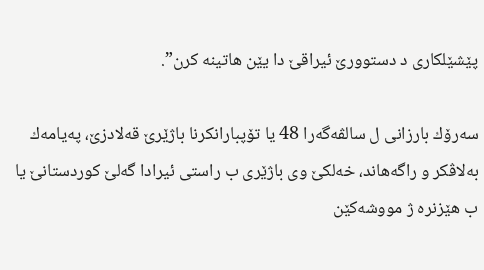پێشێلكاری د دستوورێ ئیراقێ دا یێن هاتینه‌ كرن”.

سه‌رۆك بارزانی ل سالڤه‌گه‌را 48 یا تۆپبارانكرنا باژێرێ قه‌لادزێ، په‌یامه‌ك به‌لاڤكر و راگه‌هاند، خه‌لكێ وی باژێری ب راستی ئیرادا گه‌لێ كوردستانێ یا ب هێزنره‌ ژ مووشه‌كێن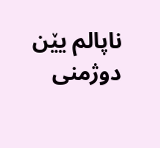ناپالم یێن دوژمنی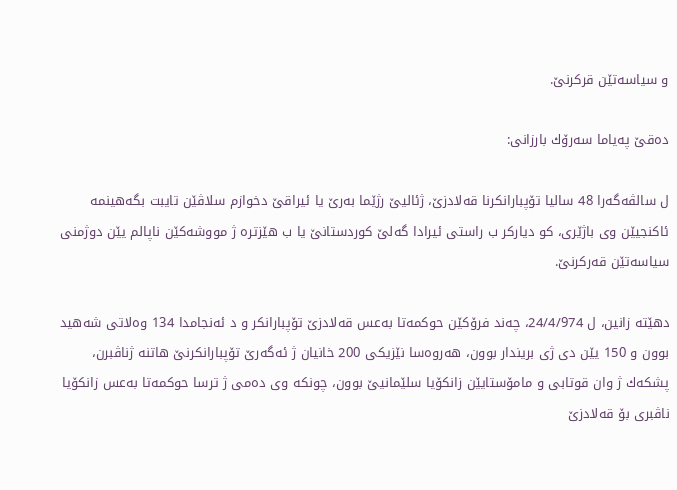و سیاسه‌تێن قركرنێ.

ده‌قێ په‌یاما سه‌رۆك بارزانی:

ل سالڤه‌گه‌را 48 سالیا تۆپبارانكرنا قه‌لادزێ، ژئالیێ رژێما به‌رێ یا ئیراقێ دخوازم سلاڤێن تایبت بگه‌هینمه‌ ئاكنجیێن وی باژێری، كو دیاركر ب راستی ئیرادا گه‌لێ كوردستانێ یا ب هێزتره‌ ژ مووشه‌كێن ناپالم یێن دوژمنی سیاسه‌تێن قه‌ركرنێ.

دهێته‌ زانین، ل 24/4/974، چه‌ند فرۆكێن حوكمه‌تا به‌عس قه‌لادزێ تۆپبارانكر و د ئه‌نجامدا 134 وه‌لاتی شه‌هید بوون و 150 یێن دی ژی بریندار بوون، هه‌روه‌سا نێزیكی 200 خانیان ژ ئه‌گه‌رێ تۆپبارانكرنێ هاتنه‌ ژناڤبرن، پشكه‌ك ژ وان قوتابی و مامۆستایێن زانكۆیا سلێمانیێ بوون، چونكه‌ وی ده‌می ژ ترسا حوكمه‌تا به‌عس زانكۆیا ناڤبری بۆ قه‌لادزێ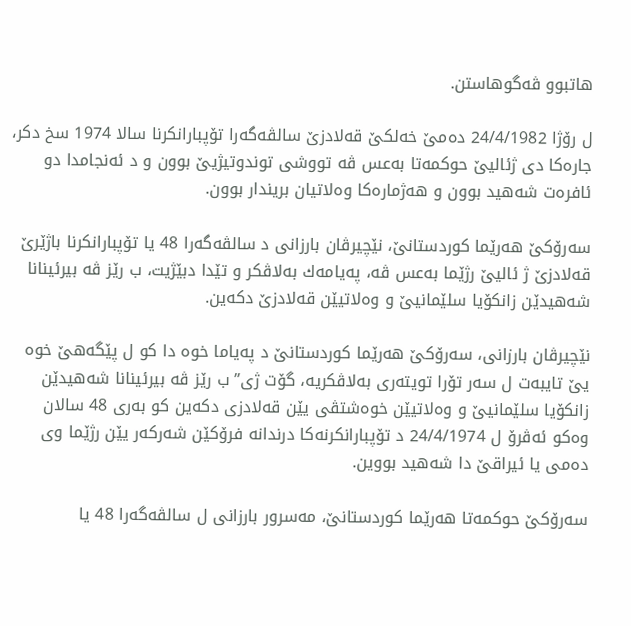هاتبوو ڤه‌گوهاستن.

ل رۆژا 24/4/1982 ده‌مێ خه‌لكێ قه‌لادزێ سالڤه‌گه‌را تۆپبارانكرنا سالا 1974 سخ دكر، جاره‌كا دی ژئالیێ حوكمه‌تا به‌عس ڤه‌ تووشی توندوتیژیێ بوون و د ئه‌نجامدا دو ئافره‌ت شه‌هید بوون و هه‌ژماره‌كا وه‌لاتیان بریندار بوون.

سه‌رۆكێ هه‌رێما كوردستانێ، نێچیرڤان بارزانی د سالڤه‌گه‌را 48 یا تۆپبارانكرنا باژێرێ قه‌لادزێ ژ ئالیێ رژێما به‌عس ڤه‌، په‌یامه‌ك به‌لاڤكر و تێدا دبێژیت، ب رێز ڤه‌ بیرئینانا شه‌هیدێن زانكۆیا سلێمانیێ و وه‌لاتیێن قه‌لادزێ دكه‌ین.

نێچیرڤان بارزانی، سه‌رۆكێ هه‌رێما كوردستانێ د په‌یاما خوه‌ دا كو ل پێگه‌هێ خوه‌ یێ تایبه‌ت ل سه‌ر تۆرا تویته‌ری به‌لاڤكریه‌، گۆت ژی” ب رێز ڤه‌ بیرئینانا شه‌هیدێن زانكۆیا سلێمانیێ و وه‌لاتیێن خوه‌شتڤی یێن قه‌لادزی دكه‌ین كو به‌ری 48 سالان وه‌كو ئه‌ڤرۆ ل 24/4/1974 د تۆپبارانكرنه‌كا درندانه‌ فرۆكێن شه‌ركه‌ر یێن رژێما وی ده‌می یا ئیراقێ دا شه‌هید بووین.

سه‌رۆكێ حوكمه‌تا هه‌رێما كوردستانێ، مه‌سرور بارزانی ل سالڤه‌گه‌را 48 یا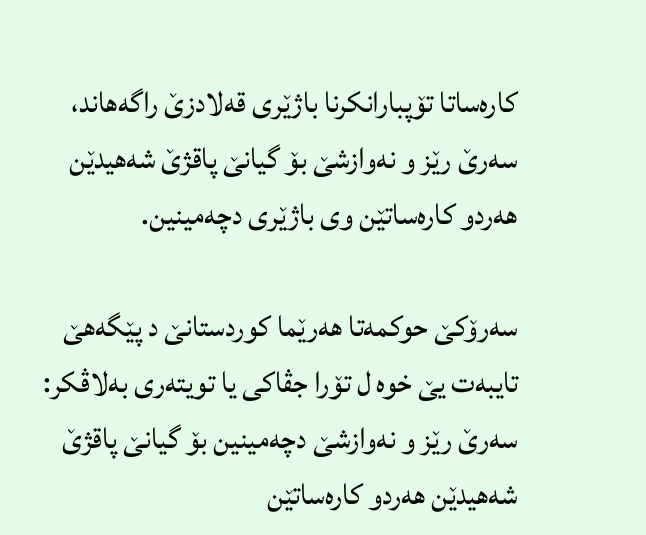كاره‌ساتا تۆپبارانكرنا باژێری قه‌لادزێ راگه‌هاند، سه‌رێ رێز و نه‌وازشێ بۆ گیانێ پاقژێ شه‌هیدێن هه‌ردو كاره‌ساتێن وی باژێری دچه‌مینین.

سه‌رۆكێ حوكمه‌تا هه‌رێما كوردستانێ د پێگه‌هێ تایبه‌ت یێ خوه‌ ل تۆرا جڤاكی یا تویته‌ری به‌لاڤكر: سه‌رێ رێز و نه‌وازشێ دچه‌مینین بۆ گیانێ پاقژێ شه‌هیدێن هه‌ردو كاره‌ساتێن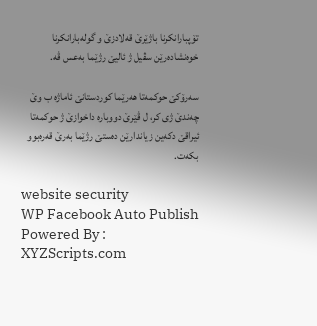تۆپبارانكرنا باژێرێ قه‌لادزێ و گوله‌بارانكرنا خوه‌نشاده‌رێن سڤیل ژ ئالیێ رژێما به‌عس ڤه‌.

سه‌رۆكێ حوكمه‌تا هه‌رێما كوردستانێ ئاماژه‌ ب وێ چه‌ندێ ژی كر، ل ڤێرێ دووباره‌ داخوازێ ژ حوكمه‌تا ئیراقێ دكه‌ین زیاندارێن ده‌ستێ رژێما به‌رێ قه‌ره‌بوو بكه‌ت.

website security
WP Facebook Auto Publish Powered By : XYZScripts.com